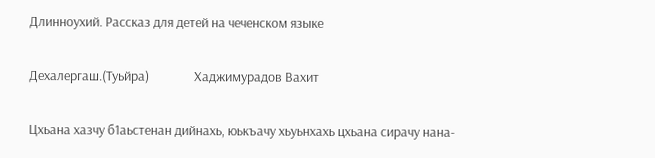Длинноухий. Рассказ для детей на чеченском языке

Дехалергаш.(Туьйра)               Хаджимурадов Вахит

Цхьана хазчу б1аьстенан дийнахь, юькъачу хьуьнхахь цхьана сирачу нана-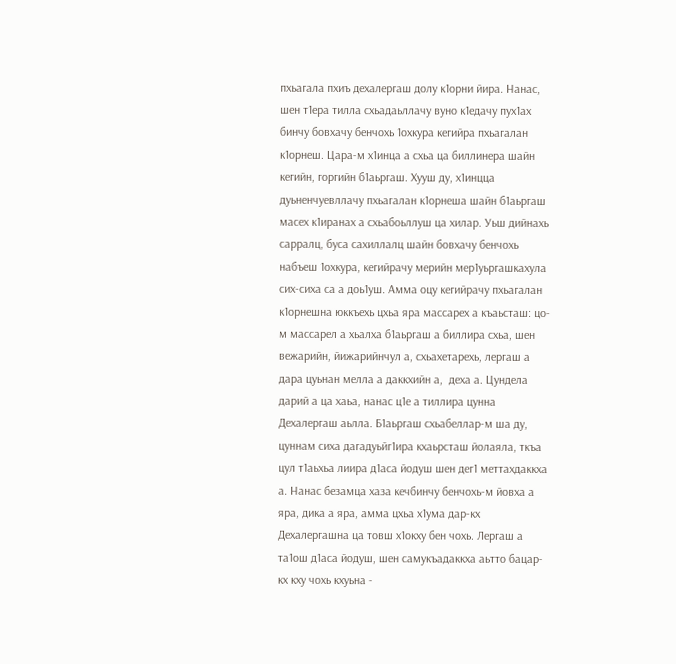пхьагала пхиъ дехалергаш долу к1орни йира. Нанас, шен т1ера тилла схьадаьллачу вуно к1едачу пух1ах бинчу бовхачу бенчохь 1охкура кегийра пхьагалан к1орнеш. Цара-м х1инца а схьа ца биллинера шайн кегийн, горгийн б1аьргаш. Хууш ду, х1инцца дуьненчуевллачу пхьагалан к1орнеша шайн б1аьргаш масех к1иранах а схьабоьллуш ца хилар. Уьш дийнахь сарралц, буса сахиллалц шайн бовхачу бенчохь набъеш 1охкура, кегийрачу мерийн мер1уьргашкахула сих-сиха са а доь1уш. Амма оцу кегийрачу пхьагалан к1орнешна юккъехь цхьа яра массарех а къаьсташ: цо-м массарел а хьалха б1аьргаш а биллира схьа, шен вежарийн, йижарийнчул а, схьахетарехь, лергаш а дара цуьнан мелла а даккхийн а,  деха а. Цундела дарий а ца хаьа, нанас ц1е а тиллира цунна Дехалергаш аьлла. Б1аьргаш схьабеллар-м ша ду, цуннам сиха дагадуьйг1ира кхаьрсташ йолаяла, ткъа цул т1аьхьа лиира д1аса йодуш шен дег1 меттахдаккха а. Нанас безамца хаза кечбинчу бенчохь-м йовха а яра, дика а яра, амма цхьа х1ума дар-кх Дехалергашна ца товш х1окху бен чохь. Лергаш а та1ош д1аса йодуш, шен самукъадаккха аьтто бацар-кх кху чохь кхуьна -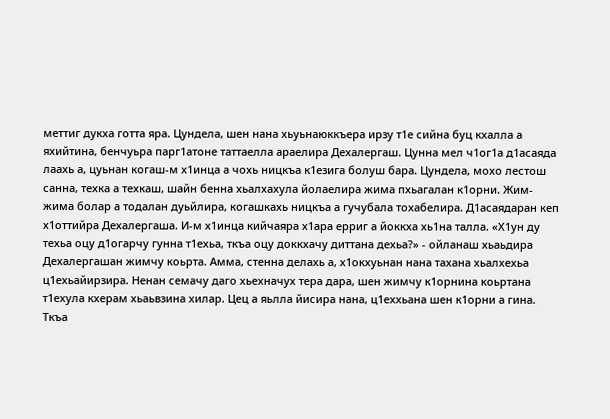меттиг дукха готта яра. Цундела, шен нана хьуьнаюккъера ирзу т1е сийна буц кхалла а яхийтина, бенчуьра парг1атоне таттаелла араелира Дехалергаш. Цунна мел ч1ог1а д1асаяда лаахь а, цуьнан когаш-м х1инца а чохь ницкъа к1езига болуш бара. Цундела, мохо лестош санна, техка а техкаш, шайн бенна хьалхахула йолаелира жима пхьагалан к1орни. Жим-жима болар а тодалан дуьйлира, когашкахь ницкъа а гучубала тохабелира. Д1асаядаран кеп х1оттийра Дехалергаша. И-м х1инца кийчаяра х1ара ерриг а йоккха хь1на талла. «Х1ун ду техьа оцу д1огарчу гунна т1ехьа, ткъа оцу доккхачу диттана дехьа?» - ойланаш хьаьдира Дехалергашан жимчу коьрта. Амма, стенна делахь а, х1окхуьнан нана тахана хьалхехьа ц1ехьайирзира. Ненан семачу даго хьехначух тера дара, шен жимчу к1орнина коьртана т1ехула кхерам хьаьвзина хилар. Цец а яьлла йисира нана, ц1еххьана шен к1орни а гина. Ткъа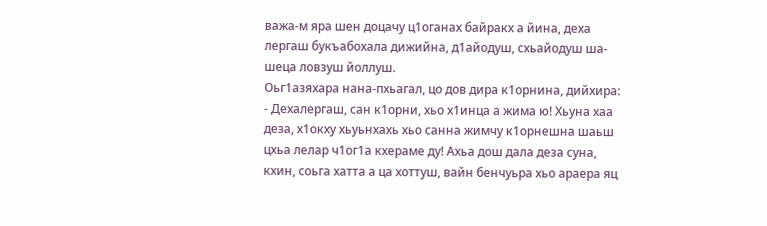важа-м яра шен доцачу ц1оганах байракх а йина, деха лергаш букъабохала дижийна, д1айодуш, схьайодуш ша-шеца ловзуш йоллуш.
Оьг1азяхара нана-пхьагал, цо дов дира к1орнина, дийхира:
- Дехалергаш, сан к1орни, хьо х1инца а жима ю! Хьуна хаа деза, х1окху хьуьнхахь хьо санна жимчу к1орнешна шаьш цхьа лелар ч1ог1а кхераме ду! Ахьа дош дала деза суна, кхин, соьга хатта а ца хоттуш, вайн бенчуьра хьо араера яц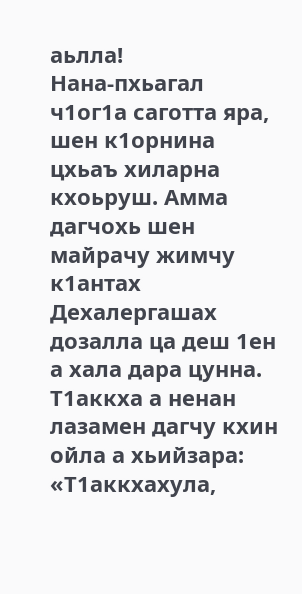аьлла!
Нана-пхьагал ч1ог1а саготта яра, шен к1орнина цхьаъ хиларна кхоьруш. Амма дагчохь шен майрачу жимчу к1антах Дехалергашах дозалла ца деш 1ен а хала дара цунна. Т1аккха а ненан лазамен дагчу кхин ойла а хьийзара: «Т1аккхахула,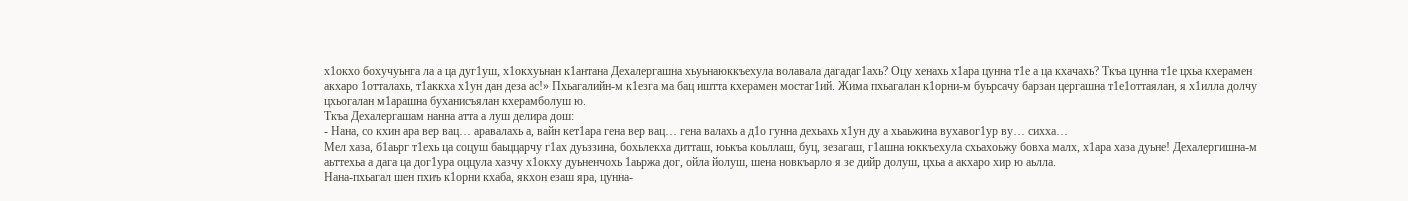х1окхо бохучуьнга ла а ца дуг1уш, х1окхуьнан к1антана Дехалергашна хьуьнаюккъехула волавала дагадаг1ахь? Оцу хенахь х1ара цунна т1е а ца кхачахь? Ткъа цунна т1е цхьа кхерамен акхаро 1отталахь, т1аккха х1ун дан деза ас!» Пхьагалийн-м к1езга ма бац иштта кхерамен мостаг1ий. Жима пхьагалан к1орни-м буьрсачу барзан цергашна т1е1оттаялан, я х1илла долчу цхьогалан м1арашна буханисъялан кхерамболуш ю.
Ткъа Дехалергашам нанна атта а луш делира дош:
- Нана, со кхин ара вер вац… аравалахь а, вайн кет1ара гена вер вац… гена валахь а д1о гунна дехьахь х1ун ду а хьаьжина вухавог1ур ву… сихха…
Мел хаза, б1аьрг т1ехь ца соцуш баьццарчу г1ах дуьззина, бохьлекха дитташ, юькъа коьллаш, буц, зезагаш, г1ашна юккъехула схьахоьжу бовха малх, х1ара хаза дуьне! Дехалергишна-м аьттехьа а дага ца дог1ура оццула хазчу х1окху дуьненчохь 1аьржа дог, ойла йолуш, шена новкъарло я зе дийр долуш, цхьа а акхаро хир ю аьлла.
Нана-пхьагал шен пхиъ к1орни кхаба, якхон езаш яра, цунна-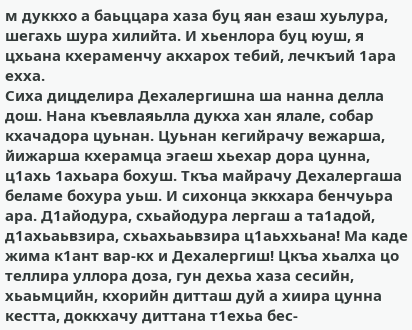м дуккхо а баьццара хаза буц яан езаш хуьлура, шегахь шура хилийта. И хьенлора буц юуш, я цхьана кхераменчу акхарох тебий, лечкъий 1ара ехха.
Сиха дицделира Дехалергишна ша нанна делла дош. Нана къевлаяьлла дукха хан ялале, собар кхачадора цуьнан. Цуьнан кегийрачу вежарша, йижарша кхерамца эгаеш хьехар дора цунна, ц1ахь 1ахьара бохуш. Ткъа майрачу Дехалергаша беламе бохура уьш. И сихонца эккхара бенчуьра ара. Д1айодура, схьайодура лергаш а та1адой, д1ахьаьвзира, схьахьаьвзира ц1аьххьана! Ма каде жима к1ант вар-кх и Дехалергиш! Цкъа хьалха цо теллира уллора доза, гун дехьа хаза сесийн, хьаьмцийн, кхорийн дитташ дуй а хиира цунна кестта, доккхачу диттана т1ехьа бес-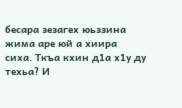бесара зезагех юьззина жима аре юй а хиира сиха. Ткъа кхин д1а х1у ду техьа? И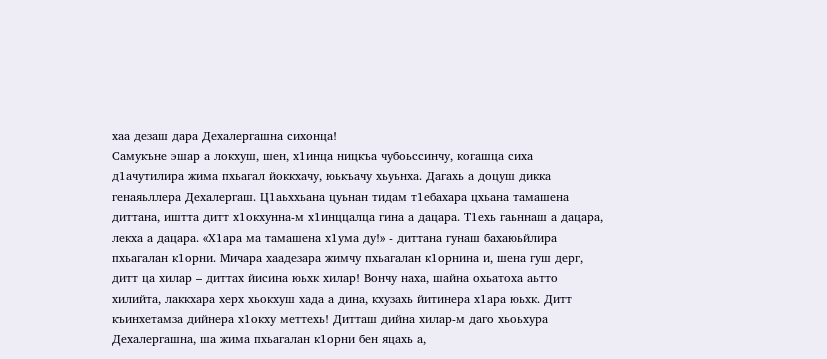хаа дезаш дара Дехалергашна сихонца!
Самукъне эшар а локхуш, шен, х1инца ницкъа чубоьссинчу, когашца сиха д1ачутилира жима пхьагал йоккхачу, юькъачу хьуьнха. Дагахь а доцуш дикка генаяьллера Дехалергаш. Ц1аьххьана цуьнан тидам т1ебахара цхьана тамашена диттана, иштта дитт х1окхунна-м х1инццалца гина а дацара. Т1ехь гаьннаш а дацара, лекха а дацара. «Х1ара ма тамашена х1ума ду!» - диттана гунаш бахаюьйлира пхьагалан к1орни. Мичара хаадезара жимчу пхьагалан к1орнина и, шена гуш дерг, дитт ца хилар – диттах йисина юьхк хилар! Вончу наха, шайна охьатоха аьтто хилийта, лаккхара херх хьокхуш хада а дина, кхузахь йитинера х1ара юьхк. Дитт къинхетамза дийнера х1окху меттехь! Дитташ дийна хилар-м даго хьоьхура Дехалергашна, ша жима пхьагалан к1орни бен яцахь а,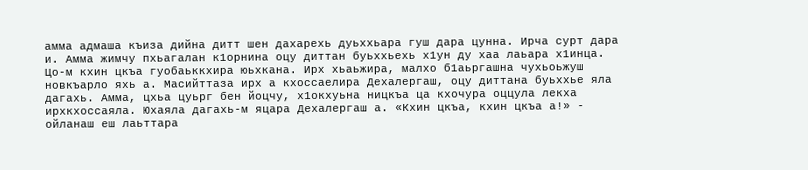амма адмаша къиза дийна дитт шен дахарехь дуьххьара гуш дара цунна. Ирча сурт дара и. Амма жимчу пхьагалан к1орнина оцу диттан буьххьехь х1ун ду хаа лаьара х1инца. Цо-м кхин цкъа гуобаьккхира юьхкана. Ирх хьаьжира, малхо б1аьргашна чухьоьжуш новкъарло яхь а. Масийттаза ирх а кхоссаелира Дехалергаш, оцу диттана буьххье яла дагахь. Амма, цхьа цуьрг бен йоцчу, х1окхуьна ницкъа ца кхочура оццула лекха ирхкхоссаяла. Юхаяла дагахь-м яцара Дехалергаш а. «Кхин цкъа, кхин цкъа а!» - ойланаш еш лаьттара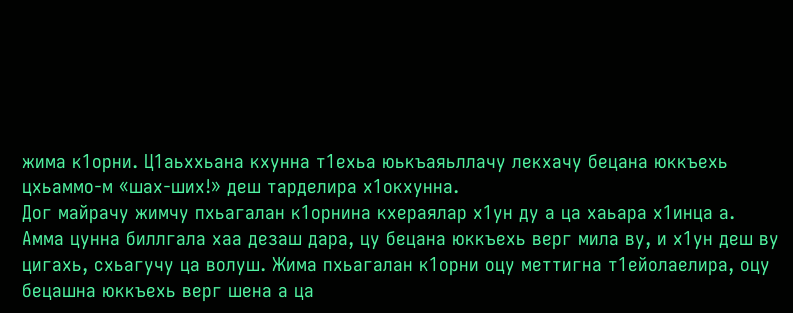жима к1орни. Ц1аьххьана кхунна т1ехьа юькъаяьллачу лекхачу бецана юккъехь цхьаммо-м «шах-ших!» деш тарделира х1окхунна.
Дог майрачу жимчу пхьагалан к1орнина кхераялар х1ун ду а ца хаьара х1инца а. Амма цунна биллгала хаа дезаш дара, цу бецана юккъехь верг мила ву, и х1ун деш ву цигахь, схьагучу ца волуш. Жима пхьагалан к1орни оцу меттигна т1ейолаелира, оцу бецашна юккъехь верг шена а ца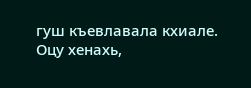гуш къевлавала кхиале.
Оцу хенахь,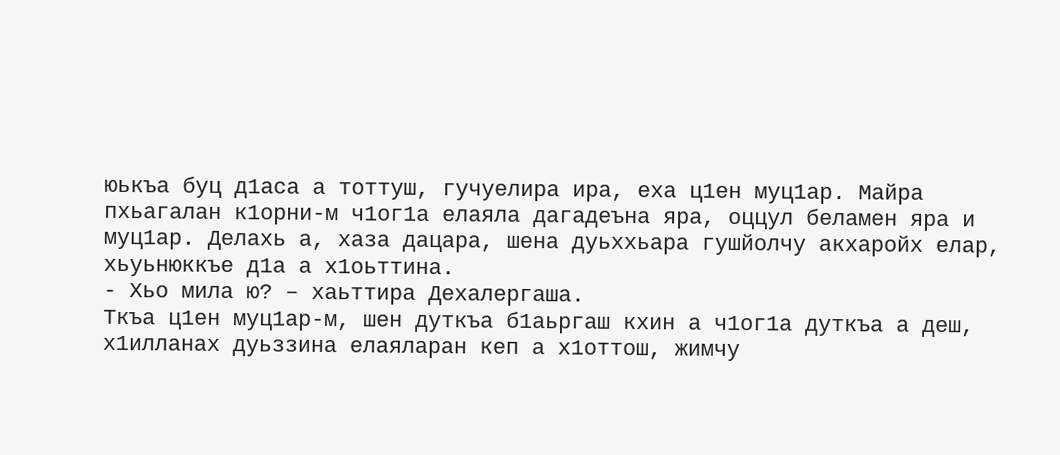юькъа буц д1аса а тоттуш, гучуелира ира, еха ц1ен муц1ар. Майра пхьагалан к1орни-м ч1ог1а елаяла дагадеъна яра, оццул беламен яра и муц1ар. Делахь а, хаза дацара, шена дуьххьара гушйолчу акхаройх елар, хьуьнюккъе д1а а х1оьттина.
- Хьо мила ю? – хаьттира Дехалергаша.
Ткъа ц1ен муц1ар-м, шен дуткъа б1аьргаш кхин а ч1ог1а дуткъа а деш, х1илланах дуьззина елаяларан кеп а х1оттош, жимчу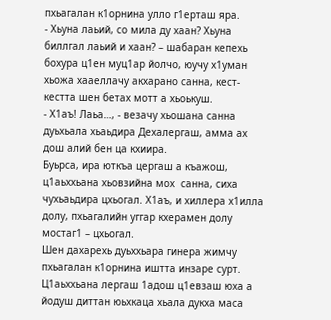пхьагалан к1орнина улло г1ерташ яра.
- Хьуна лаьий, со мила ду хаан? Хьуна биллгал лаьий и хаан? – шабаран кепехь бохура ц1ен муц1ар йолчо, юучу х1уман хьожа хааеллачу акхарано санна, кест-кестта шен бетах мотт а хьоькуш.
- Х1аъ! Лаьа…, - везачу хьошана санна дуьхьала хьаьдира Дехалергаш, амма ах дош алий бен ца кхиира.
Буьрса, ира юткъа цергаш а къажош, ц1аьххьана хьовзийна мох  санна, сиха чухьаьдира цхьогал. Х1аъ, и хиллера х1илла долу, пхьагалийн уггар кхерамен долу мостаг1 – цхьогал.
Шен дахарехь дуьххьара гинера жимчу пхьагалан к1орнина иштта инзаре сурт. Ц1аьххьана лергаш 1адош ц1евзаш юха а йодуш диттан юьхкаца хьала дукха маса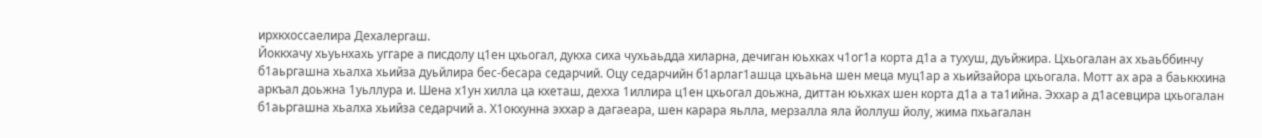ирхкхоссаелира Дехалергаш.
Йоккхачу хьуьнхахь уггаре а писдолу ц1ен цхьогал, дукха сиха чухьаьдда хиларна, дечиган юьхках ч1ог1а корта д1а а тухуш, дуьйжира. Цхьогалан ах хьаьббинчу б1аьргашна хьалха хьийза дуьйлира бес-бесара седарчий. Оцу седарчийн б1арлаг1ашца цхьаьна шен меца муц1ар а хьийзайора цхьогала. Мотт ах ара а баьккхина аркъал доьжна 1уьллура и. Шена х1ун хилла ца кхеташ, дехха 1иллира ц1ен цхьогал доьжна, диттан юьхках шен корта д1а а та1ийна. Эххар а д1асевцира цхьогалан б1аьргашна хьалха хьийза седарчий а. Х1окхунна эххар а дагаеара, шен карара яьлла, мерзалла яла йоллуш йолу, жима пхьагалан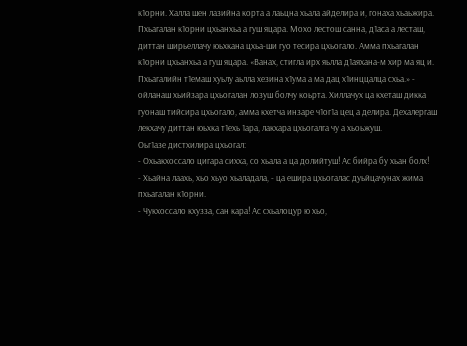к1орни. Халла шен лазийна корта а лаьцна хьала айделира и, гонаха хьаьжира. Пхьагалан к1орни цхьанхьа а гуш яцара. Мохо лестош санна, д1аса а лесташ, диттан ширьеллачу юьхкана цхьа-ши гуо тесира цхьогало. Амма пхьагалан к1орни цхьанхьа а гуш яцара. «Ванах, стигла ирх яьлла д1аяхана-м хир ма яц и. Пхьагалийн т1емаш хуьлу аьлла хезина х1ума а ма дац х1инццалца схьа.» - ойланаш хьийзара цхьогалан лозуш болчу коьрта. Хиллачух ца кхеташ дикка гуонаш тийсира цхьогало, амма кхетча инзаре ч1ог1а цец а делира. Дехалергаш лекхачу диттан юьхка т1ехь 1ара, лакхара цхьогалга чу а хьоьжуш.
Оьг1азе дистхилира цхьогал:
- Охьакхоссало цигара сихха, со хьала а ца долийтуш! Ас бийра бу хьан болх!
- Хьайна лаахь, хьо хьуо хьаладала, - ца ешира цхьогалас дуьйцачунах жима пхьагалан к1орни.
- Чукхоссало кхузза, сан кара! Ас схьалоцур ю хьо,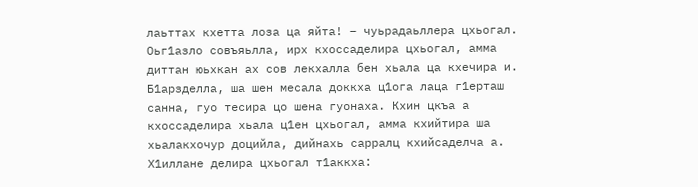лаьттах кхетта лоза ца яйта! – чуьрадаьллера цхьогал.
Оьг1азло совъяьлла, ирх кхоссаделира цхьогал, амма диттан юьхкан ах сов лекхалла бен хьала ца кхечира и. Б1арзделла, ша шен месала доккха ц1ога лаца г1ерташ санна, гуо тесира цо шена гуонаха. Кхин цкъа а кхоссаделира хьала ц1ен цхьогал, амма кхийтира ша хьалакхочур доцийла, дийнахь сарралц кхийсаделча а. Х1иллане делира цхьогал т1аккха: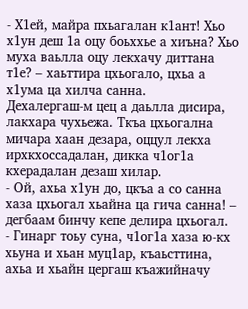- Х1ей, майра пхьагалан к1ант! Хьо х1ун деш 1а оцу боьххье а хиъна? Хьо муха ваьлла оцу лекхачу диттана т1е? – хаьттира цхьогало, цхьа а х1ума ца хилча санна.
Дехалергаш-м цец а даьлла дисира, лакхара чухьежа. Ткъа цхьогална мичара хаан дезара, оццул лекха ирхкхоссадалан, дикка ч1ог1а кхерадалан дезаш хилар.
- Ой, ахьа х1ун до, цкъа а со санна хаза цхьогал хьайна ца гича санна! – дегбаам бинчу кепе делира цхьогал.
- Гинарг тоьу суна, ч1ог1а хаза ю-кх хьуна и хьан муц1ар, къаьсттина, ахьа и хьайн цергаш къажийначу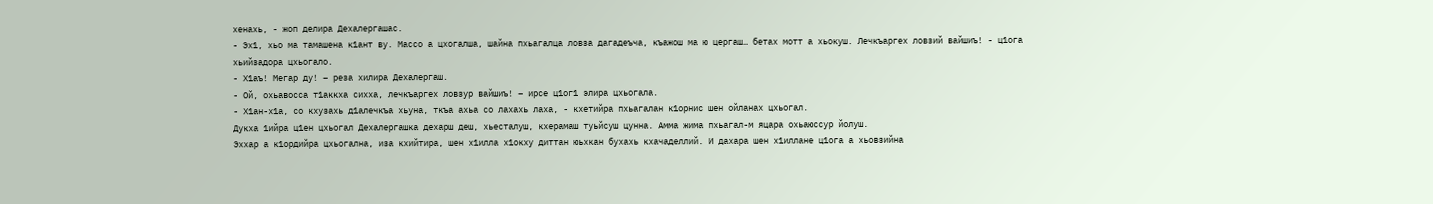хенахь, - жоп делира Дехалергашас.
- Эх1, хьо ма тамашена к1ант ву. Массо а цхогалша, шайна пхьагалца ловза дагадеъча, къажош ма ю цергаш… бетах мотт а хьокуш. Лечкъаргех ловзий вайшиъ! - ц1ога хьийзадора цхьогало.
- Х1аъ! Мегар ду! – реза хилира Дехалергаш.
- Ой, охьавосса т1аккха сихха, лечкъаргех ловзур вайшиъ! – ирсе ц1ог1 элира цхьогала.
- Х1ан-х1а, со кхузахь д1алечкъа хьуна, ткъа ахьа со лахахь лаха, - кхетийра пхьагалан к1орнис шен ойланах цхьогал.
Дукха 1ийра ц1ен цхьогал Дехалергашка дехарш деш, хьесталуш, кхерамаш туьйсуш цунна. Амма жима пхьагал-м яцара охьаюссур йолуш.
Эххар а к1ордийра цхьогална, иза кхийтира, шен х1илла х1окху диттан юьхкан бухахь кхачаделлий. И дахара шен х1иллане ц1ога а хьовзийна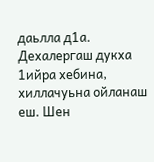даьлла д1а.
Дехалергаш дукха 1ийра хебина, хиллачуьна ойланаш еш. Шен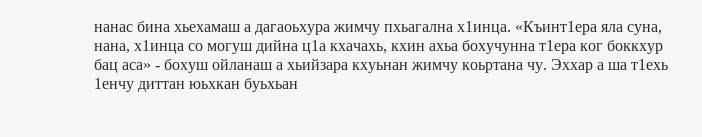нанас бина хьехамаш а дагаоьхура жимчу пхьагална х1инца. «Къинт1ера яла суна, нана, х1инца со могуш дийна ц1а кхачахь, кхин ахьа бохучунна т1ера ког боккхур бац аса» - бохуш ойланаш а хьийзара кхуьнан жимчу коьртана чу. Эххар а ша т1ехь 1енчу диттан юьхкан буьхьан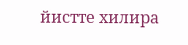йистте хилира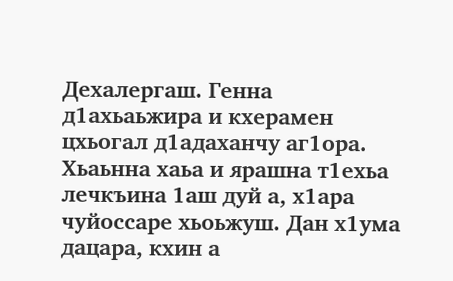Дехалергаш. Генна д1ахьаьжира и кхерамен цхьогал д1адаханчу аг1ора. Хьаьнна хаьа и ярашна т1ехьа лечкъина 1аш дуй а, х1ара чуйоссаре хьоьжуш. Дан х1ума дацара, кхин а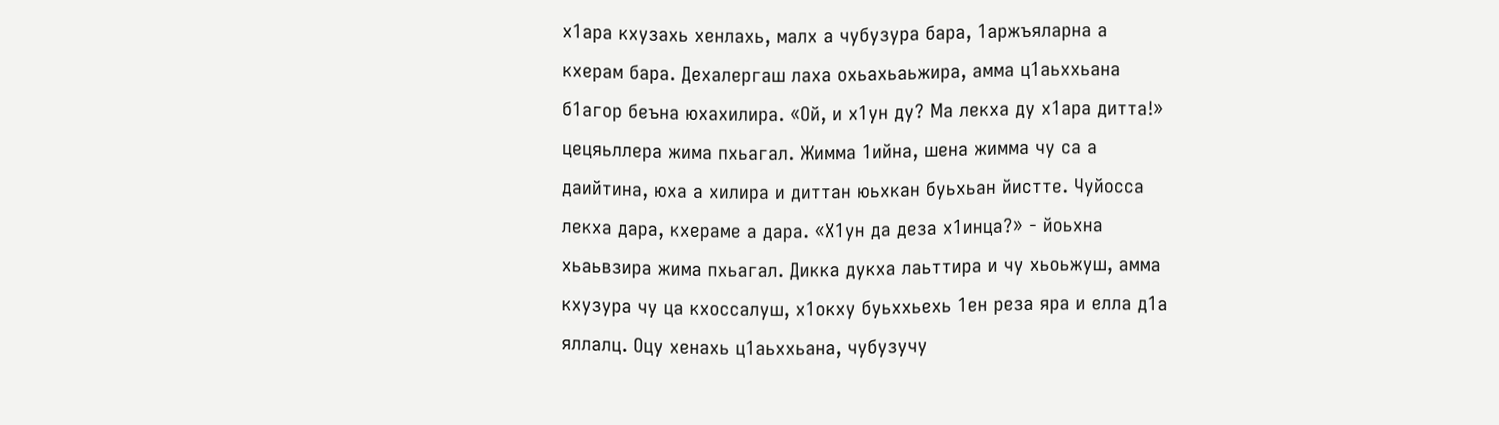х1ара кхузахь хенлахь, малх а чубузура бара, 1аржъяларна а кхерам бара. Дехалергаш лаха охьахьаьжира, амма ц1аьххьана б1агор беъна юхахилира. «Ой, и х1ун ду? Ма лекха ду х1ара дитта!» цецяьллера жима пхьагал. Жимма 1ийна, шена жимма чу са а даийтина, юха а хилира и диттан юьхкан буьхьан йистте. Чуйосса лекха дара, кхераме а дара. «Х1ун да деза х1инца?» - йоьхна хьаьвзира жима пхьагал. Дикка дукха лаьттира и чу хьоьжуш, амма кхузура чу ца кхоссалуш, х1окху буьххьехь 1ен реза яра и елла д1а яллалц. Оцу хенахь ц1аьххьана, чубузучу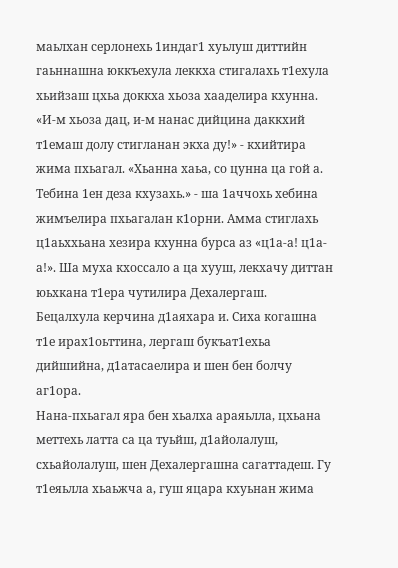маьлхан серлонехь 1индаг1 хуьлуш диттийн гаьннашна юккъехула леккха стигалахь т1ехула хьийзаш цхьа доккха хьоза хааделира кхунна. «И-м хьоза дац, и-м нанас дийцина даккхий т1емаш долу стигланан экха ду!» - кхийтира жима пхьагал. «Хьанна хаьа, со цунна ца гой а. Тебина 1ен деза кхузахь.» - ша 1аччохь хебина жимъелира пхьагалан к1орни. Амма стиглахь ц1аьххьана хезира кхунна бурса аз «ц1а-а! ц1а-а!». Ша муха кхоссало а ца хууш, лекхачу диттан юьхкана т1ера чутилира Дехалергаш. Бецалхула керчина д1аяхара и. Сиха когашна т1е ирах1оьттина, лергаш букъат1ехьа дийшийна, д1атасаелира и шен бен болчу аг1ора.
Нана-пхьагал яра бен хьалха араяьлла, цхьана меттехь латта са ца туьйш, д1айолалуш, схьайолалуш, шен Дехалергашна сагаттадеш. Гу т1еяьлла хьаьжча а, гуш яцара кхуьнан жима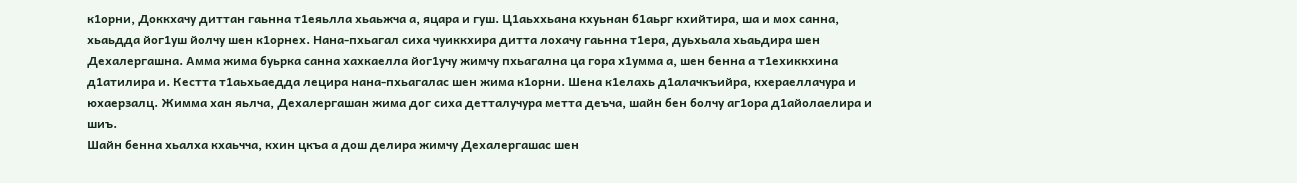к1орни, Доккхачу диттан гаьнна т1еяьлла хьаьжча а, яцара и гуш. Ц1аьххьана кхуьнан б1аьрг кхийтира, ша и мох санна, хьаьдда йог1уш йолчу шен к1орнех. Нана-пхьагал сиха чуиккхира дитта лохачу гаьнна т1ера, дуьхьала хьаьдира шен Дехалергашна. Амма жима буьрка санна хахкаелла йог1учу жимчу пхьагална ца гора х1умма а, шен бенна а т1ехиккхина д1атилира и. Кестта т1аьхьаедда лецира нана-пхьагалас шен жима к1орни. Шена к1елахь д1алачкъийра, кхераеллачура и юхаерзалц. Жимма хан яьлча, Дехалергашан жима дог сиха детталучура метта деъча, шайн бен болчу аг1ора д1айолаелира и шиъ.
Шайн бенна хьалха кхаьчча, кхин цкъа а дош делира жимчу Дехалергашас шен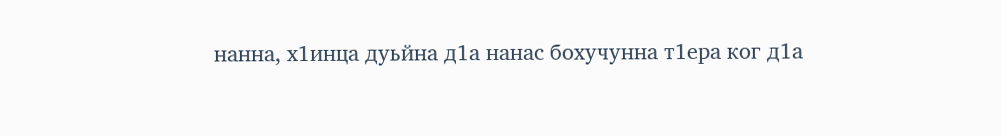нанна, х1инца дуьйна д1а нанас бохучунна т1ера ког д1а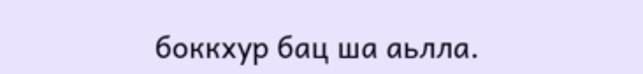боккхур бац ша аьлла.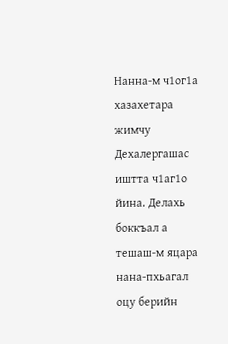Нанна-м ч1ог1а хазахетара жимчу Дехалергашас иштта ч1аг1о йина. Делахь боккъал а тешаш-м яцара нана-пхьагал оцу берийн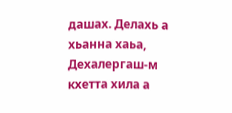дашах. Делахь а хьанна хаьа, Дехалергаш-м кхетта хила а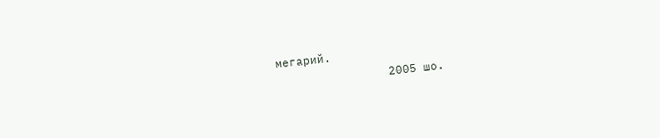мегарий.
                2005 шо.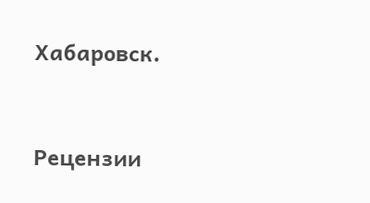Хабаровск.


Рецензии